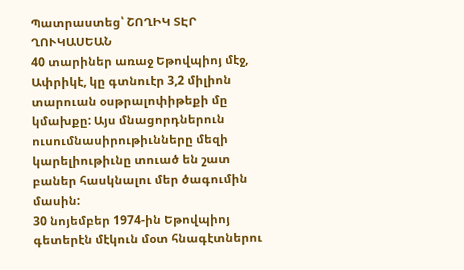Պատրաստեց՝ ՇՈՂԻԿ ՏԷՐ ՂՈՒԿԱՍԵԱՆ
40 տարիներ առաջ Եթովպիոյ մէջ, Ափրիկէ, կը գտնուէր 3,2 միլիոն տարուան օսթրալոփիթեքի մը կմախքը: Այս մնացորդներուն ուսումնասիրութիւնները մեզի կարելիութիւնը տուած են շատ բաներ հասկնալու մեր ծագումին մասին:
30 նոյեմբեր 1974-ին Եթովպիոյ գետերէն մէկուն մօտ հնագէտներու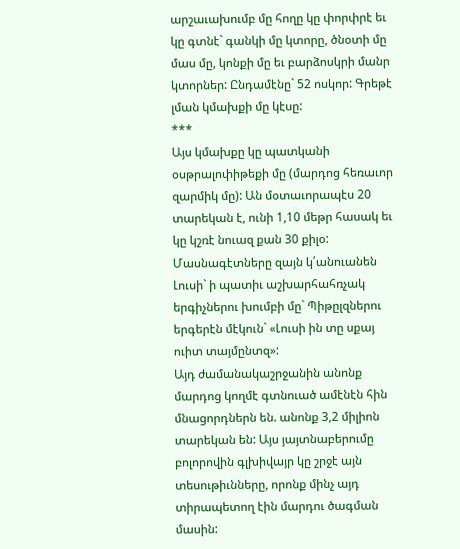արշաւախումբ մը հողը կը փորփրէ եւ կը գտնէ` գանկի մը կտորը, ծնօտի մը մաս մը, կոնքի մը եւ բարձոսկրի մանր կտորներ: Ընդամէնը` 52 ոսկոր: Գրեթէ լման կմախքի մը կէսը:
***
Այս կմախքը կը պատկանի օսթրալոփիթեքի մը (մարդոց հեռաւոր զարմիկ մը): Ան մօտաւորապէս 20 տարեկան է, ունի 1,10 մեթր հասակ եւ կը կշռէ նուազ քան 30 քիլօ: Մասնագէտները զայն կ՛անուանեն Լուսի` ի պատիւ աշխարհահռչակ երգիչներու խումբի մը` Պիթըլզներու երգերէն մէկուն` «Լուսի ին տը սքայ ուիտ տայմընտզ»:
Այդ ժամանակաշրջանին անոնք մարդոց կողմէ գտնուած ամէնէն հին մնացորդներն են. անոնք 3,2 միլիոն տարեկան են: Այս յայտնաբերումը բոլորովին գլխիվայր կը շրջէ այն տեսութիւնները, որոնք մինչ այդ տիրապետող էին մարդու ծագման մասին: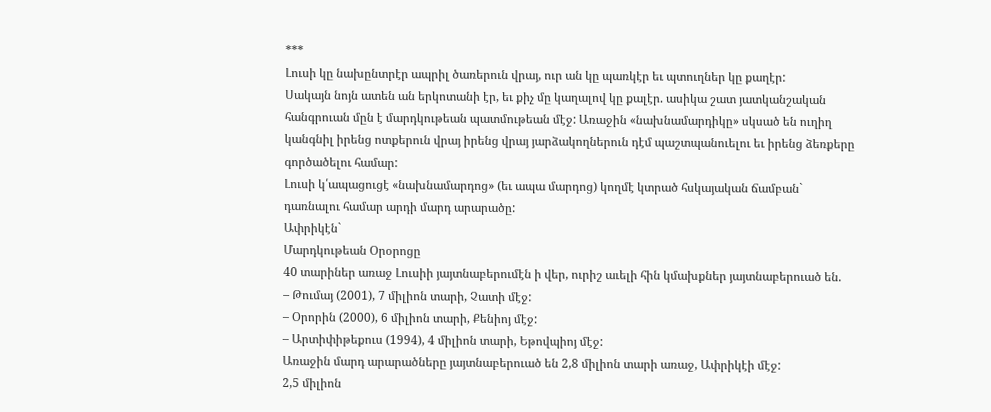***
Լուսի կը նախընտրէր ապրիլ ծառերուն վրայ, ուր ան կը պառկէր եւ պտուղներ կը քաղէր:
Սակայն նոյն ատեն ան երկոտանի էր, եւ քիչ մը կաղալով կը քալէր. ասիկա շատ յատկանշական հանգրուան մըն է մարդկութեան պատմութեան մէջ: Առաջին «նախնամարդիկը» սկսած են ուղիղ կանգնիլ իրենց ոտքերուն վրայ իրենց վրայ յարձակողներուն դէմ պաշտպանուելու եւ իրենց ձեռքերը գործածելու համար:
Լուսի կ՛ապացուցէ «նախնամարդոց» (եւ ապա մարդոց) կողմէ կտրած հսկայական ճամբան` դառնալու համար արդի մարդ արարածը:
Ափրիկէն`
Մարդկութեան Օրօրոցը
40 տարիներ առաջ Լուսիի յայտնաբերումէն ի վեր, ուրիշ աւելի հին կմախքներ յայտնաբերուած են.
– Թումայ (2001), 7 միլիոն տարի, Չատի մէջ:
– Օրորին (2000), 6 միլիոն տարի, Քենիոյ մէջ:
– Արտիփիթեքուս (1994), 4 միլիոն տարի, Եթովպիոյ մէջ:
Առաջին մարդ արարածները յայտնաբերուած են 2,8 միլիոն տարի առաջ, Ափրիկէի մէջ:
2,5 միլիոն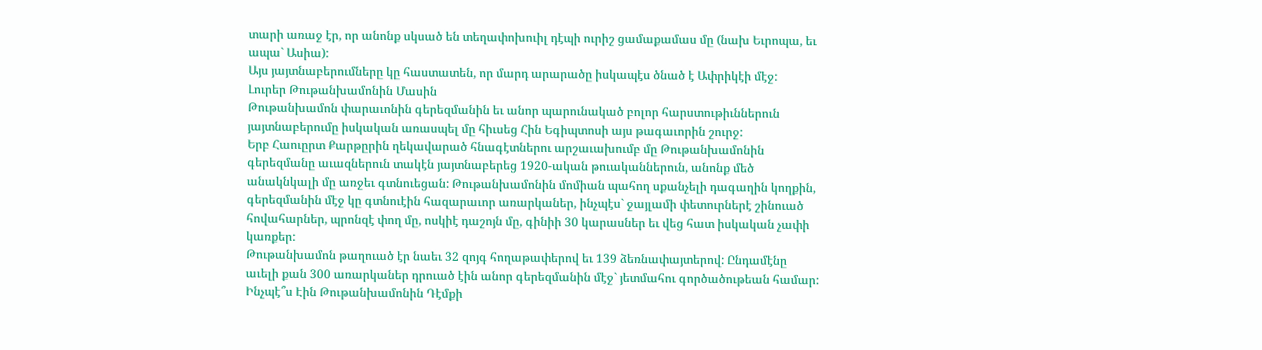տարի առաջ էր, որ անոնք սկսած են տեղափոխուիլ դէպի ուրիշ ցամաքամաս մը (նախ Եւրոպա, եւ ապա` Ասիա):
Այս յայտնաբերումները կը հաստատեն, որ մարդ արարածը իսկապէս ծնած է Ափրիկէի մէջ:
Լուրեր Թութանխամոնին Մասին
Թութանխամոն փարաւոնին գերեզմանին եւ անոր պարունակած բոլոր հարստութիւններուն յայտնաբերումը իսկական առասպել մը հիւսեց Հին Եգիպտոսի այս թագաւորին շուրջ:
Երբ Հաուըրտ Քարթըրին ղեկավարած հնագէտներու արշաւախումբ մը Թութանխամոնին գերեզմանը աւազներուն տակէն յայտնաբերեց 1920-ական թուականներուն, անոնք մեծ անակնկալի մը առջեւ գտնուեցան: Թութանխամոնին մոմիան պահող սքանչելի դագաղին կողքին, գերեզմանին մէջ կը գտնուէին հազարաւոր առարկաներ, ինչպէս` ջայլամի փետուրներէ շինուած հովահարներ, պրոնզէ փող մը, ոսկիէ դաշոյն մը, գինիի 30 կարասներ եւ վեց հատ իսկական չափի կառքեր:
Թութանխամոն թաղուած էր նաեւ 32 զոյգ հողաթափերով եւ 139 ձեռնափայտերով: Ընդամէնը աւելի քան 300 առարկաներ դրուած էին անոր գերեզմանին մէջ` յետմահու գործածութեան համար:
Ինչպէ՞ս Էին Թութանխամոնին Դէմքի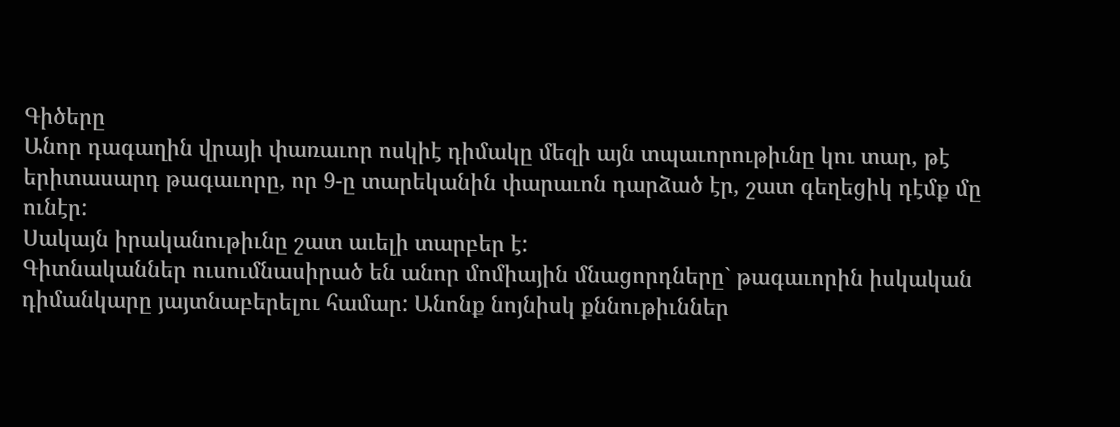Գիծերը
Անոր դագաղին վրայի փառաւոր ոսկիէ դիմակը մեզի այն տպաւորութիւնը կու տար, թէ երիտասարդ թագաւորը, որ 9-ը տարեկանին փարաւոն դարձած էր, շատ գեղեցիկ դէմք մը ունէր:
Սակայն իրականութիւնը շատ աւելի տարբեր է:
Գիտնականներ ուսումնասիրած են անոր մոմիային մնացորդները` թագաւորին իսկական դիմանկարը յայտնաբերելու համար: Անոնք նոյնիսկ քննութիւններ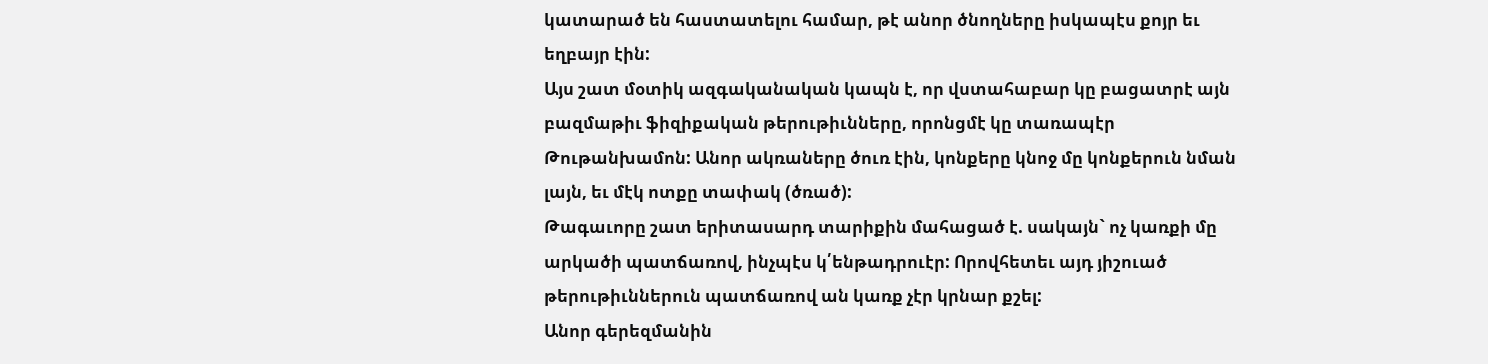կատարած են հաստատելու համար, թէ անոր ծնողները իսկապէս քոյր եւ եղբայր էին:
Այս շատ մօտիկ ազգականական կապն է, որ վստահաբար կը բացատրէ այն բազմաթիւ ֆիզիքական թերութիւնները, որոնցմէ կը տառապէր Թութանխամոն: Անոր ակռաները ծուռ էին, կոնքերը կնոջ մը կոնքերուն նման լայն, եւ մէկ ոտքը տափակ (ծռած):
Թագաւորը շատ երիտասարդ տարիքին մահացած է. սակայն` ոչ կառքի մը արկածի պատճառով, ինչպէս կ՛ենթադրուէր: Որովհետեւ այդ յիշուած թերութիւններուն պատճառով ան կառք չէր կրնար քշել:
Անոր գերեզմանին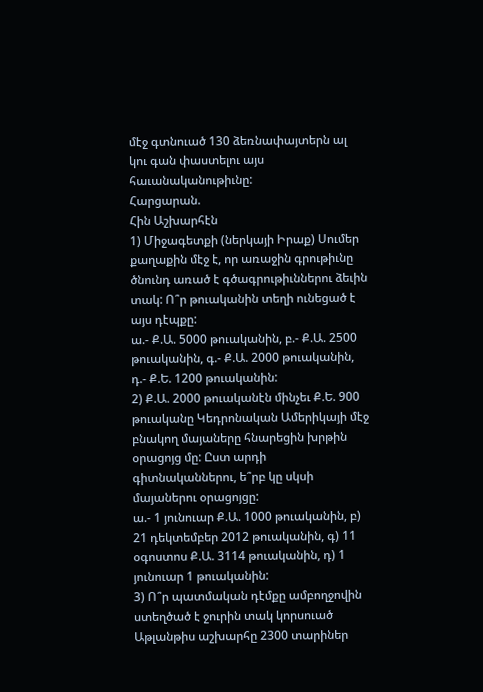մէջ գտնուած 130 ձեռնափայտերն ալ կու գան փաստելու այս հաւանականութիւնը:
Հարցարան.
Հին Աշխարհէն
1) Միջագետքի (ներկայի Իրաք) Սումեր քաղաքին մէջ է, որ առաջին գրութիւնը ծնունդ առած է գծագրութիւններու ձեւին տակ: Ո՞ր թուականին տեղի ունեցած է այս դէպքը:
ա.- Ք.Ա. 5000 թուականին, բ.- Ք.Ա. 2500 թուականին, գ.- Ք.Ա. 2000 թուականին, դ.- Ք.Ե. 1200 թուականին:
2) Ք.Ա. 2000 թուականէն մինչեւ Ք.Ե. 900 թուականը Կեդրոնական Ամերիկայի մէջ բնակող մայաները հնարեցին խրթին օրացոյց մը: Ըստ արդի գիտնականներու, ե՞րբ կը սկսի մայաներու օրացոյցը:
ա.- 1 յունուար Ք.Ա. 1000 թուականին, բ) 21 դեկտեմբեր 2012 թուականին, գ) 11 օգոստոս Ք.Ա. 3114 թուականին, դ) 1 յունուար 1 թուականին:
3) Ո՞ր պատմական դէմքը ամբողջովին ստեղծած է ջուրին տակ կորսուած Աթլանթիս աշխարհը 2300 տարիներ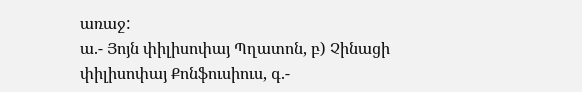առաջ:
ա.- Յոյն փիլիսոփայ Պղատոն, բ) Չինացի փիլիսոփայ Քոնֆուսիուս, գ.-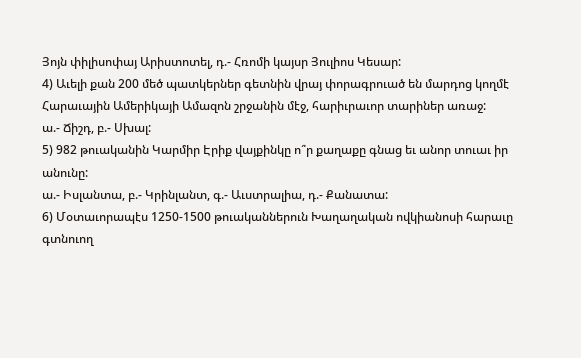Յոյն փիլիսոփայ Արիստոտել, դ.- Հռոմի կայսր Յուլիոս Կեսար:
4) Աւելի քան 200 մեծ պատկերներ գետնին վրայ փորագրուած են մարդոց կողմէ Հարաւային Ամերիկայի Ամազոն շրջանին մէջ, հարիւրաւոր տարիներ առաջ:
ա.- Ճիշդ, բ.- Սխալ:
5) 982 թուականին Կարմիր Էրիք վայքինկը ո՞ր քաղաքը գնաց եւ անոր տուաւ իր անունը:
ա.- Իսլանտա, բ.- Կրինլանտ, գ.- Աւստրալիա, դ.- Քանատա:
6) Մօտաւորապէս 1250-1500 թուականներուն Խաղաղական ովկիանոսի հարաւը գտնուող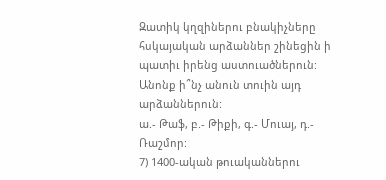Զատիկ կղզիներու բնակիչները հսկայական արձաններ շինեցին ի պատիւ իրենց աստուածներուն: Անոնք ի՞նչ անուն տուին այդ արձաններուն:
ա.- Թաֆ, բ.- Թիքի, գ.- Մուայ, դ.- Ռաշմոր:
7) 1400-ական թուականներու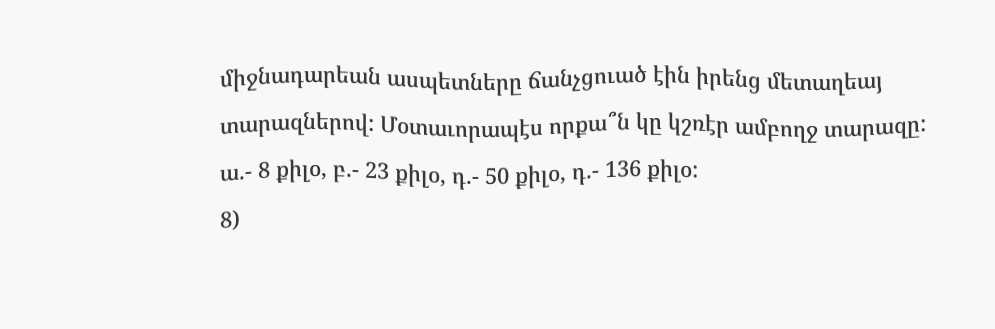միջնադարեան ասպետները ճանչցուած էին իրենց մետաղեայ տարազներով: Մօտաւորապէս որքա՞ն կը կշռէր ամբողջ տարազը:
ա.- 8 քիլօ, բ.- 23 քիլօ, դ.- 50 քիլօ, դ.- 136 քիլօ:
8)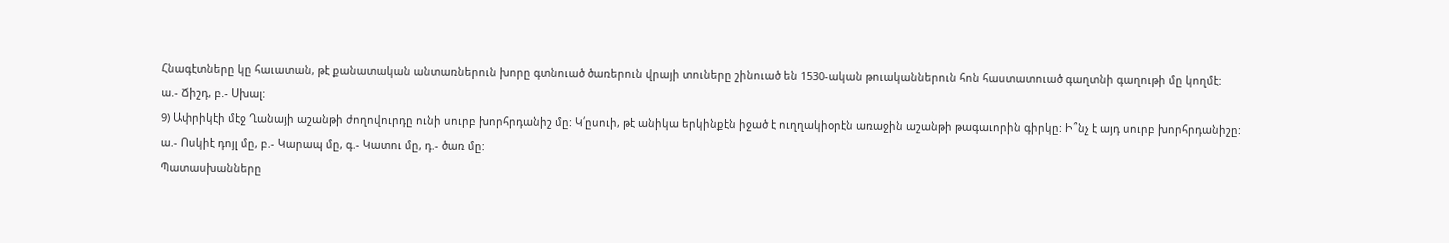Հնագէտները կը հաւատան, թէ քանատական անտառներուն խորը գտնուած ծառերուն վրայի տուները շինուած են 1530-ական թուականներուն հոն հաստատուած գաղտնի գաղութի մը կողմէ:
ա.- Ճիշդ, բ.- Սխալ:
9) Ափրիկէի մէջ Ղանայի աշանթի ժողովուրդը ունի սուրբ խորհրդանիշ մը: Կ՛ըսուի, թէ անիկա երկինքէն իջած է ուղղակիօրէն առաջին աշանթի թագաւորին գիրկը: Ի՞նչ է այդ սուրբ խորհրդանիշը:
ա.- Ոսկիէ դոյլ մը, բ.- Կարապ մը, գ.- Կատու մը, դ.- ծառ մը:
Պատասխանները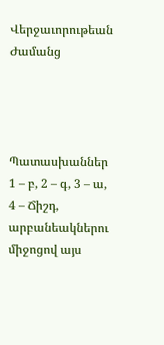Վերջաւորութեան
Ժամանց




Պատասխաններ
1 – բ, 2 – գ, 3 – ա, 4 – Ճիշդ, արբանեակներու միջոցով այս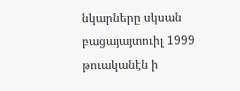նկարները սկսան բացայայտուիլ 1999 թուականէն ի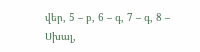վեր, 5 – բ, 6 – գ, 7 – գ, 8 – Սխալ,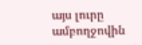այս լուրը ամբողջովին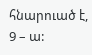հնարուած է, 9 – ա: